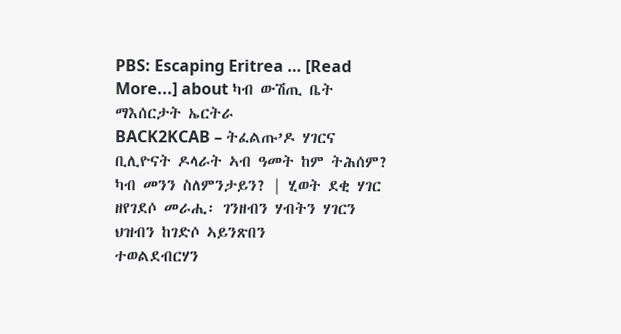PBS: Escaping Eritrea … [Read More...] about ካብ ውሽጢ ቤት ማእሰርታት ኤርትራ
BACK2KCAB – ትፈልጡ’ዶ ሃገርና ቢሊዮናት ዶላራት ኣብ ዓመት ከም ትሕሰም? ካብ መንን ስለምንታይን? | ሂወት ደቂ ሃገር ዘየገደሶ መራሒ፡ ገንዘብን ሃብትን ሃገርን ህዝብን ከገድሶ ኣይንጽበን
ተወልደብርሃን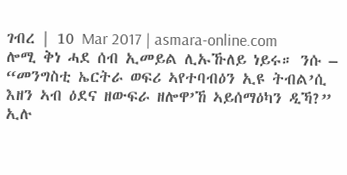ገብረ | 10 Mar 2017 | asmara-online.com
ሎሚ ቅነ ሓደ ሰብ ኢመይል ሊኡኹለይ ነይሩ። ንሱ – “መንግስቲ ኤርትራ ወፍሪ ኣየተባብዕን ኢዩ ትብል’ሲ እዘን ኣብ ዕደና ዘውፍራ ዘሎዋ’ኸ ኣይሰማዕካን ዲኻ?” ኢሉ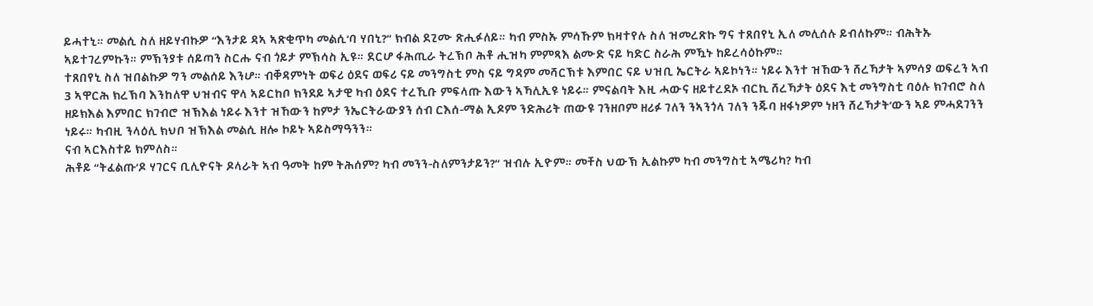ይሓተኒ። መልሲ ስለ ዘይሃብኩዎ “እንታይ ዳኣ ኣጽቂጥካ መልሲ’ባ ሃበኒ?” ክብል ደጊሙ ጽሒፉለይ። ካብ ምስኡ ምሳኹም ክዛተየሉ ስለ ዝመረጽኩ ግና ተጸበየኒ ኢለ መሊሰሉ ይብለኩም። ብሕትኡ ኣይተገረምኩን። ምኽንያቱ ሰይጣን ስርሑ ናብ ጎይታ ምኽሳስ ኢዩ። ደርሆ ፋሕጢራ ትረኽቦ ሕቶ ሒዝካ ምምጻእ ልሙድ ናይ ካድር ስራሕ ምዃኑ ከይረሳዕኩም።
ተጸበየኒ ስለ ዝበልኩዎ ግን መልሰይ እንሆ። ብቐዳምነት ወፍሪ ዕደና ወፍሪ ናይ መንግስቲ ምስ ናይ ግዳም መሻርኽቱ እምበር ናይ ህዝቢ ኤርትራ ኣይኮነን። ነይሩ እንተ ዝኸውን ሸረኻታት ኣምሳያ ወፍረን ኣብ 3 ኣዋርሕ ክረኽባ እንከለዋ ህዝብና ዋላ ኣይርከቦ ክንደይ ኣታዊ ካብ ዕደና ተረኺቡ ምፍላጡ እውን ኣኻሊኢዩ ነይሩ። ምናልባት እዚ ሓውና ዘይተረደኦ ብርኪ ሸረኻታት ዕደና እቲ መንግስቲ ባዕሉ ክገብሮ ስለ ዘይክእል እምበር ክገብሮ ዝኽእል ነይሩ እንተ ዝኸውን ከምታ ንኤርትራውያን ሰብ ርእሰ-ማል ኢዶም ንድሕሪት ጠውዩ ገንዘቦም ዘሪፉ ገለን ንኣንጎላ ገለን ንጁባ ዘፋነዎም ነዘን ሸረኻታት’ውን ኣይ ምሓደገንን ነይሩ። ካብዚ ንላዕሊ ክህቦ ዝኽእል መልሲ ዘሎ ኮይኑ ኣይስማዓንን።
ናብ ኣርእስተይ ክምለስ።
ሕቶይ “ትፈልጡ’ዶ ሃገርና ቢሊዮናት ዶላራት ኣብ ዓመት ከም ትሕሰም? ካብ መንን-ስለምንታይን?” ዝብሉ ኢዮም። መቸስ ህውኽ ኢልኩም ካብ መንግስቲ ኣሜሪካ? ካብ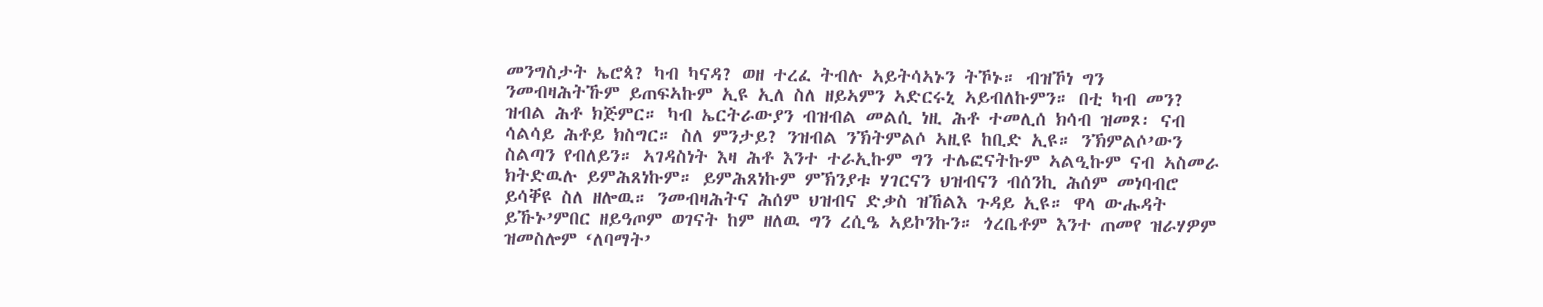መንግስታት ኤሮጳ? ካብ ካናዳ? ወዘ ተረፈ ትብሉ ኣይትሳኣኑን ትኾኑ። ብዝኾነ ግን ንመብዛሕትኹም ይጠፍኣኩም ኢዩ ኢለ ስለ ዘይኣምን ኣድርሩኒ ኣይብለኩምን። በቲ ካብ መን? ዝብል ሕቶ ክጅምር። ካብ ኤርትራውያን ብዝብል መልሲ ነዚ ሕቶ ተመሊሰ ክሳብ ዝመጾ፡ ናብ ሳልሳይ ሕቶይ ክስግር። ስለ ምንታይ? ንዝብል ንኽትምልሶ ኣዚዩ ከቢድ ኢዩ። ንኽምልሶ’ውን ስልጣን የብለይን። ኣገዳስነት እዛ ሕቶ እንተ ተራኢኩም ግን ተሌፎናትኩም ኣልዒኩም ናብ ኣስመራ ክትድዉሉ ይምሕጸነኩም። ይምሕጸነኩም ምኽንያቱ ሃገርናን ህዝብናን ብሰንኪ ሕሰም መነባብሮ ይሳቐዩ ስለ ዘሎዉ። ንመብዛሕትና ሕሰም ህዝብና ድቃስ ዝኸልእ ጉዳይ ኢዩ። ዋላ ውሑዳት ይኹኑ’ምበር ዘይዓጦም ወገናት ከም ዘለዉ ግን ረሲዔ ኣይኮንኩን። ጎረቤቶም እንተ ጠመየ ዝራሃዎም ዝመስሎም ‘ለባማት’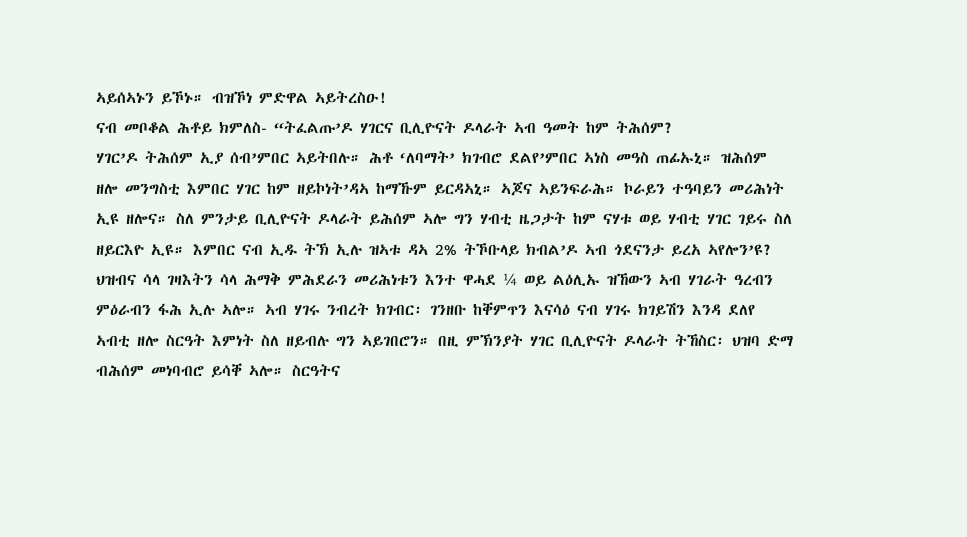ኣይሰኣኑን ይኾኑ። ብዝኾነ ምድዋል ኣይትረስዑ!
ናብ መቦቆል ሕቶይ ክምለስ- “ትፈልጡ’ዶ ሃገርና ቢሊዮናት ዶላራት ኣብ ዓመት ከም ትሕሰም?
ሃገር’ዶ ትሕሰም ኢያ ሰብ’ምበር ኣይትበሉ። ሕቶ ‘ለባማት’ ክገብሮ ደልየ’ምበር ኣነስ መዓስ ጠፊኡኒ። ዝሕሰም ዘሎ መንግስቲ እምበር ሃገር ከም ዘይኮነት’ዳኣ ከማኹም ይርዳኣኒ። ኣጆና ኣይንፍራሕ። ኮራይን ተዓባይን መሪሕነት ኢዩ ዘሎና። ስለ ምንታይ ቢሊዮናት ዶላራት ይሕሰም ኣሎ ግን ሃብቲ ዜጋታት ከም ናሃቱ ወይ ሃብቲ ሃገር ገይሩ ስለ ዘይርእዮ ኢዩ። እምበር ናብ ኢዱ ትኽ ኢሉ ዝኣቱ ዳኣ 2% ትኾቡላይ ክብል’ዶ ኣብ ጎደናንታ ይረአ ኣየሎን’ዩ? ህዝብና ሳላ ገዛእትን ሳላ ሕማቅ ምሕደራን መሪሕነቱን እንተ ዋሓደ ¼ ወይ ልዕሊኡ ዝኸውን ኣብ ሃገራት ዓረብን ምዕራብን ፋሕ ኢሉ ኣሎ። ኣብ ሃገሩ ንብረት ክገብር፡ ገንዘቡ ከቐምጥን እናሳዕ ናብ ሃገሩ ክገይሽን እንዳ ደለየ ኣብቲ ዘሎ ስርዓት እምነት ስለ ዘይብሉ ግን ኣይገበሮን። በዚ ምኽንያት ሃገር ቢሊዮናት ዶላራት ትኸስር፡ ህዝባ ድማ ብሕሰም መነባብሮ ይሳቐ ኣሎ። ስርዓትና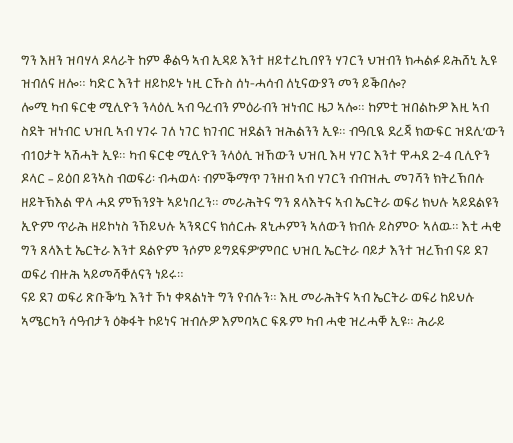ግን እዘን ዝባሃላ ዶላራት ከም ቆልዓ ኣብ ኢዳይ እንተ ዘይተረኪበየን ሃገርን ህዝብን ክሓልፉ ይሕሸኒ ኢዩ ዝብለና ዘሎ። ካድር እንተ ዘይኮይኑ ነዚ ርኹስ ሰነ-ሓሳብ ለኒናውያን መን ይቕበሎ?
ሎሚ ካብ ፍርቂ ሚሊዮን ንላዕሊ ኣብ ዓረብን ምዕራብን ዝነብር ዜጋ ኣሎ። ከምቲ ዝበልኩዎ እዚ ኣብ ስደት ዝነብር ህዝቢ ኣብ ሃገሩ ገለ ነገር ክገብር ዝደልን ዝሕልንን ኢዩ። ብዓቢዪ ደረጃ ክውፍር ዝደሊ’ውን ብ10ታት ኣሽሓት ኢዩ። ካብ ፍርቂ ሚሊዮን ንላዕሊ ዝኸውን ህዝቢ እዛ ሃገር እንተ ዋሓደ 2-4 ቢሊዮን ዶላር – ይዕበ ይንኣስ ብወፍሪ፡ ብሓወላ፡ ብምቕማጥ ገንዘብ ኣብ ሃገርን ብብዝሒ መገሻን ክትረኽበሉ ዘይትኽእል ዋላ ሓደ ምኽንያት ኣይነበረን። መራሕትና ግን ጸላእትና ኣብ ኤርትራ ወፍሪ ክህሉ ኣይደልዩን ኢዮም ጥራሕ ዘይኮነስ ንኸይህሉ ኣንጻርና ክሰርሑ ጸኒሖምን ኣለውን ክብሉ ይስምዑ ኣለዉ። እቲ ሓቂ ግን ጸላእቲ ኤርትራ እንተ ደልዮም ንሶም ይግደፍዎ’ምበር ህዝቢ ኤርትራ ባይታ እንተ ዝረኽብ ናይ ደገ ወፍሪ ብዙሕ ኣይመሻቐለናን ነይሩ።
ናይ ደገ ወፍሪ ጽቡቕ’ኳ እንተ ኾነ ቀጻልነት ግን የብሉን። እዚ መራሕትና ኣብ ኤርትራ ወፍሪ ከይህሉ ኣሜርካን ሳዓብታን ዕቅፋት ኮይነና ዝብሉዎ እምባኣር ፍጹም ካብ ሓቂ ዝረሓቐ ኢዩ። ሕራይ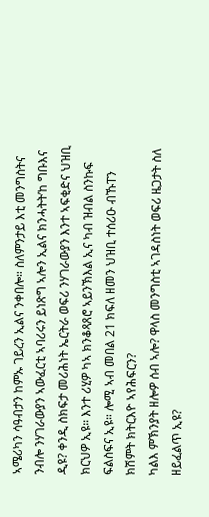ኣሜሪካን ሳዓብታን ከምኡ ገይረን ኢልና ንቀበሎ። ስለምንታይ እቲ መንግስትና ንብሎ ንሃገራውያን ኣውፈርቲ ኣባሪሩን ይነጽግ ኣሎን ኢልና ክንሓትት’ከ ግቡእና ዲዩ? ቀንዲ ስክፍታ መሪሕነት ኤርትራ ወፍሪ ንሃገራውያን እንተ ኣፍቂድና ህዝቢ ክርህዎ ኢዩ። እንተ ሪሂዎ ካኣ ክንቆጻጸሮ ኣይንኽእል ኢና ካብ ዝብል ስንኩፍ ፍልስፍና ኢዩ። ሎሚ ኣብ መበል 21 ክፍለ ዘመን ህዝቢ ተሰሪዑ ብኹፐን ክሽምት ክትርእዮ ኣየሕፍርን?
ካልእ ምኽንያት ዘሎዎ ሰብ ኣሎ? ዋላስ መንግስቲ ኣገዳስነት ወፍሪ ዜጋታት ስለ ዘይፈልጥ ኢዩ?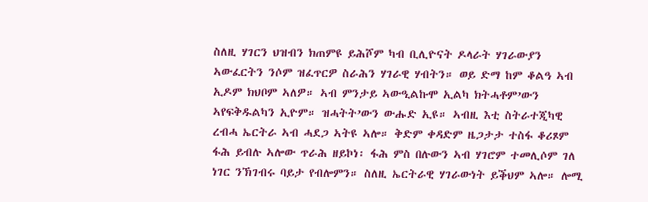ስለዚ ሃገርን ህዝብን ክጠምዩ ይሕሾም ካብ ቢሊዮናት ዶላራት ሃገራውያን ኣውፈርትን ንሶም ዝፈጥርዎ ስራሕን ሃገራዊ ሃብትን። ወይ ድማ ከም ቆልዓ ኣብ ኢዶም ክህቦም ኣለዎ። ኣብ ምንታይ ኣውዒልኩሞ ኢልካ ክትሓቶም’ውን ኣየፍቅዱልካን ኢዮም። ዝሓትት’ውን ውሑድ ኢዩ። ኣብዚ እቲ ስትራተጂካዊ ረብሓ ኤርትራ ኣብ ሓደጋ ኣትዩ ኣሎ። ቅድም ቀዳድም ዜጋታታ ተስፋ ቆሪጾም ፋሕ ይብሉ ኣሎው ጥራሕ ዘይኮነ፡ ፋሕ ምስ በሉውን ኣብ ሃገሮም ተመሊሶም ገለ ነገር ንኽገብሩ ባይታ የብሎምን። ስለዚ ኤርትራዊ ሃገራውነት ይቕህም ኣሎ። ሎሚ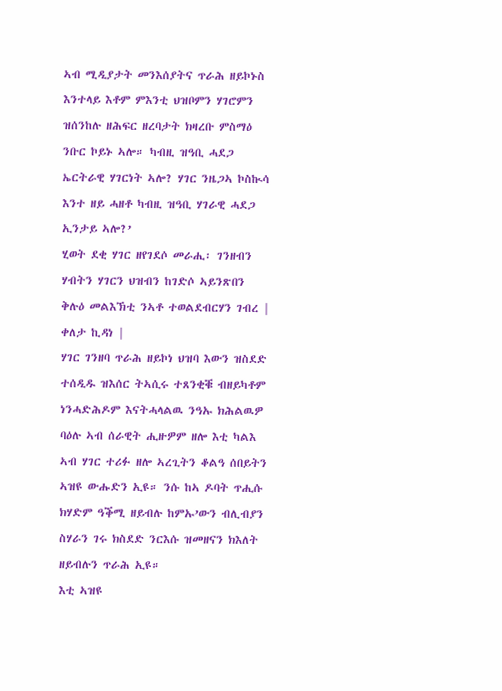ኣብ ሚዲያታት መንእሰያትና ጥራሕ ዘይኮኑስ እንተላይ እቶም ምእንቲ ህዝቦምን ሃገሮምን ዝሰንከሉ ዘሕፍር ዘረባታት ክዛረቡ ምስማዕ ንቡር ኮይኑ ኣሎ። ካብዚ ዝዓቢ ሓደጋ ኤርትራዊ ሃገርነት ኣሎ? ሃገር ንዜጋኣ ኮስኲሳ እንተ ዘይ ሓዘቶ ካብዚ ዝዓቢ ሃገራዊ ሓደጋ ኢንታይ ኣሎ?’
ሂወት ደቂ ሃገር ዘየገደሶ መራሒ፡ ገንዘብን ሃብትን ሃገርን ህዝብን ከገድሶ ኣይንጽበን
ቅሉዕ መልእኽቲ ንኣቶ ተወልደብርሃን ገብረ | ቀለታ ኪዳነ |
ሃገር ገንዘባ ጥራሕ ዘይኮነ ህዝባ እውን ዝስደድ ተሰዲዱ ዝእሰር ትኣሲሩ ተጸንቂቑ ብዘይካቶም ነንሓድሕዶም እናትሓላልዉ ንዓኡ ክሕልዉዎ ባዕሉ ኣብ ሰራዊት ሒዙዎም ዘሎ እቲ ካልእ ኣብ ሃገር ተሪፉ ዘሎ ኣረጊትን ቆልዓ ሰበይትን ኣዝዩ ውሑድን ኢዩ። ንሱ ከኣ ዶባት ጥሒሱ ክሃድም ዓቕሚ ዘይብሉ ከምኡ’ውን ብሊብያን ስሃራን ገሩ ክስደድ ንርእሱ ዝመዘናን ክእለት ዘይብሉን ጥራሕ ኢዩ።
እቲ ኣዝዩ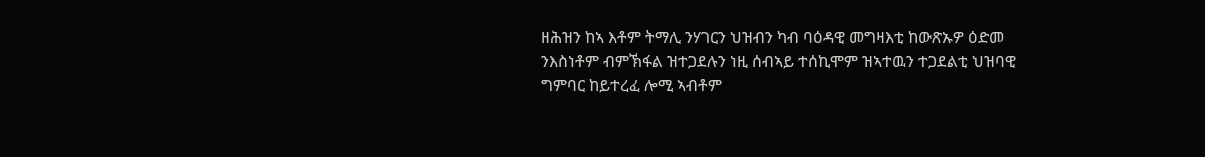ዘሕዝን ከኣ እቶም ትማሊ ንሃገርን ህዝብን ካብ ባዕዳዊ መግዛእቲ ከውጽኡዎ ዕድመ ንእስነቶም ብምኽፋል ዝተጋደሉን ነዚ ሰብኣይ ተሰኪሞም ዝኣተዉን ተጋደልቲ ህዝባዊ ግምባር ከይተረፈ ሎሚ ኣብቶም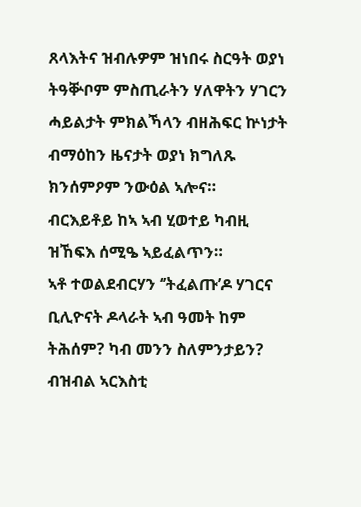ጸላእትና ዝብሉዎም ዝነበሩ ስርዓት ወያነ ትዓቝቦም ምስጢራትን ሃለዋትን ሃገርን ሓይልታት ምክልኻላን ብዘሕፍር ኵነታት ብማዕከን ዜናታት ወያነ ክግለጹ ክንሰምዖም ንውዕል ኣሎና።
ብርእይቶይ ከኣ ኣብ ሂወተይ ካብዚ ዝኸፍእ ሰሚዔ ኣይፈልጥን።
ኣቶ ተወልደብርሃን ‘’ትፈልጡ’ዶ ሃገርና ቢሊዮናት ዶላራት ኣብ ዓመት ከም ትሕሰም? ካብ መንን ስለምንታይን? ብዝብል ኣርእስቲ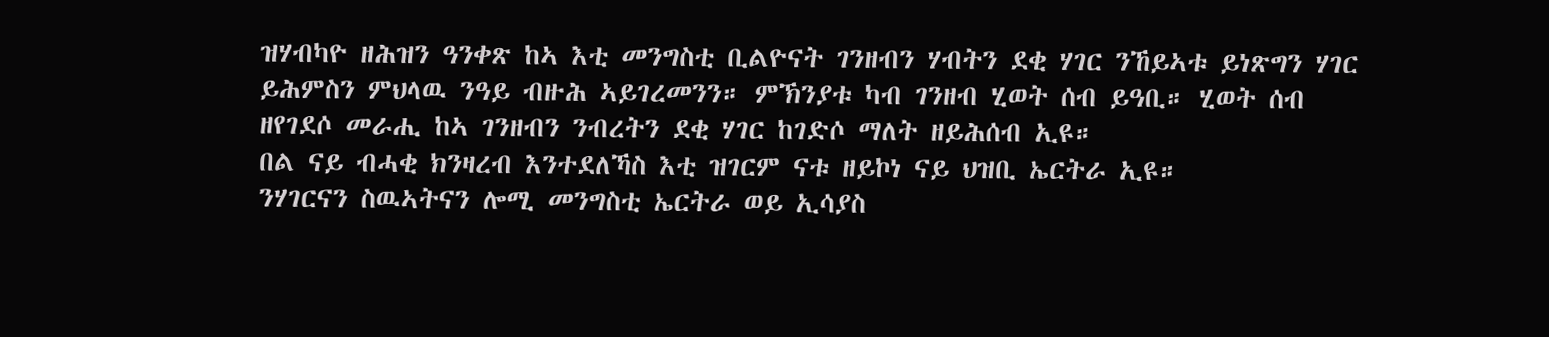ዝሃብካዮ ዘሕዝን ዓንቀጽ ከኣ እቲ መንግስቲ ቢልዮናት ገንዘብን ሃብትን ደቂ ሃገር ንኸይኣቱ ይነጽግን ሃገር ይሕምስን ምህላዉ ንዓይ ብዙሕ ኣይገረመንን። ምኽንያቱ ካብ ገንዘብ ሂወት ሰብ ይዓቢ። ሂወት ሰብ ዘየገደሶ መራሒ ከኣ ገንዘብን ንብረትን ደቂ ሃገር ከገድሶ ማለት ዘይሕሰብ ኢዩ።
በል ናይ ብሓቂ ክንዛረብ እንተደለኻስ እቲ ዝገርም ናቱ ዘይኮነ ናይ ህዝቢ ኤርትራ ኢዩ።
ንሃገርናን ስዉኣትናን ሎሚ መንግስቲ ኤርትራ ወይ ኢሳያስ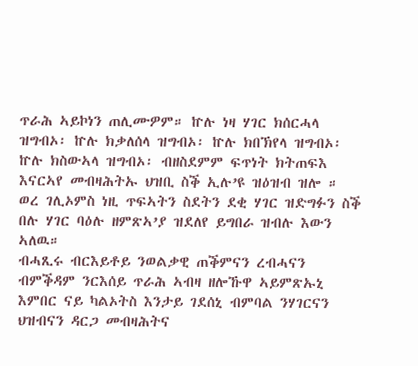ጥራሕ ኣይኮነን ጠሊሙዎም። ኵሉ ነዛ ሃገር ክሰርሓላ ዝግብኦ፡ ኵሉ ክቃለሰላ ዝግብኦ፡ ኵሉ ክበኽየላ ዝግብኦ፡ ኵሉ ክስውኣላ ዝግብኦ፡ ብዘስደምም ፍጥነት ክትጠፍእ እናርኣየ መብዛሕትኡ ህዝቢ ስቕ ኢሉ’ዩ ዝዕዝብ ዝሎ ። ወረ ገሊኦምስ ነዚ ጥፍኣትን ስደትን ደቂ ሃገር ዝድግፉን ስቕ በሉ ሃገር ባዕሉ ዘምጽኣ’ያ ዝደለየ ይግበራ ዝብሉ እውን ኣለዉ።
ብሓጺሩ ብርእይቶይ ንወልቃዊ ጠቕምናን ረብሓናን ብምቕዳም ንርእሰይ ጥራሕ ኣብዛ ዘሎኹዋ ኣይምጽኡኒ እምበር ናይ ካልኦትስ እንታይ ገደሰኒ ብምባል ንሃገርናን ህዝብናን ዳርጋ መብዛሕትና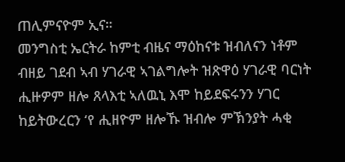ጠሊምናዮም ኢና።
መንግስቲ ኤርትራ ከምቲ ብዜና ማዕከናቱ ዝብለናን ነቶም ብዘይ ገደብ ኣብ ሃገራዊ ኣገልግሎት ዝጽዋዕ ሃገራዊ ባርነት ሒዙዎም ዘሎ ጸላእቲ ኣለዉኒ እሞ ከይደፍሩንን ሃገር ከይትውረርን ‘የ ሒዘዮም ዘሎኹ ዝብሎ ምኽንያት ሓቂ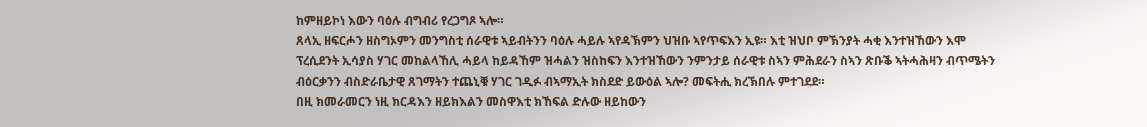ከምዘይኮነ እውን ባዕሉ ብግብሪ የረጋግጾ ኣሎ።
ጸላኢ ዘፍርሖን ዘስግኦምን መንግስቲ ሰራዊቱ ኣይብትንን ባዕሉ ሓይሉ ኣየዳኽምን ህዝቡ ኣየጥፍእን ኢዩ። እቲ ዝህቦ ምኽንያት ሓቂ እንተዝኸውን እሞ ፕረሲደንት ኢሳያስ ሃገር መከልላኸሊ ሓይላ ከይዳኸም ዝሓልን ዝስከፍን እንተዝኸውን ንምንታይ ሰራዊቱ ስኣን ምሕደራን ስኣን ጽቡቕ ኣትሓሕዛን ብጥሜትን ብዕርቃንን ብስድራቤታዊ ጸገማትን ተጨኒቑ ሃገር ገዲፉ ብኣማኢት ክስደድ ይውዕል ኣሎ? መፍትሒ ክረኽበሉ ምተገደደ።
በዚ ክመራመርን ነዚ ክርዳእን ዘይክእልን መስዋእቲ ክኸፍል ድሉው ዘይከውን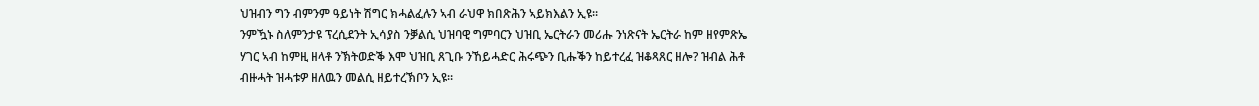ህዝብን ግን ብምንም ዓይነት ሽግር ክሓልፈሉን ኣብ ራህዋ ክበጽሕን ኣይክእልን ኢዩ።
ንምዃኑ ስለምንታዩ ፕረሲደንት ኢሳያስ ንቓልሲ ህዝባዊ ግምባርን ህዝቢ ኤርትራን መሪሑ ንነጽናት ኤርትራ ከም ዘየምጽኤ ሃገር ኣብ ከምዚ ዘላቶ ንኽትወድቕ እሞ ህዝቢ ጸጊቡ ንኸይሓድር ሕሩጭን ቢሑቕን ከይተረፈ ዝቆጻጸር ዘሎ? ዝብል ሕቶ ብዙሓት ዝሓቱዎ ዘለዉን መልሲ ዘይተረኽቦን ኢዩ።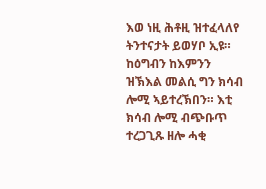እወ ነዚ ሕቶዚ ዝተፈላለየ ትንተናታት ይወሃቦ ኢዩ። ከዕግብን ከእምንን ዝኽእል መልሲ ግን ክሳብ ሎሚ ኣይተረኽበን። እቲ ክሳብ ሎሚ ብጭቡጥ ተረጋጊጹ ዘሎ ሓቂ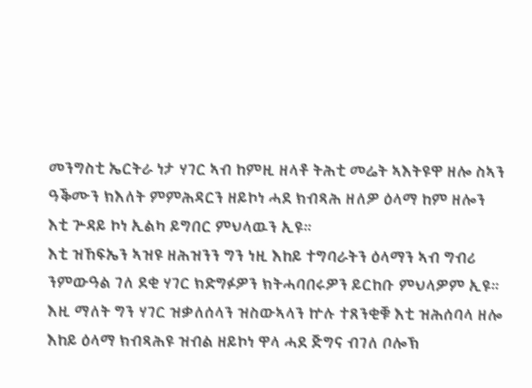መንግስቲ ኤርትራ ነታ ሃገር ኣብ ከምዚ ዘላቶ ትሕቲ መሬት ኣእትዩዋ ዘሎ ስኣን ዓቕሙን ክእለት ምምሕዳርን ዘይኮነ ሓደ ክብጻሕ ዘለዎ ዕላማ ከም ዘሎን እቲ ጕዳይ ኮነ ኢልካ ይግበር ምህላዉን ኢዩ።
እቲ ዝኸፍኤን ኣዝዩ ዘሕዝንን ግን ነዚ እከይ ተግባራትን ዕላማን ኣብ ግብሪ ንምውዓል ገለ ደቂ ሃገር ክድግፉዎን ክትሓባበሩዎን ይርከቡ ምህላዎም ኢዩ።
እዚ ማለት ግን ሃገር ዝቃለሰላን ዝስውኣላን ኵሉ ተጸንቂቑ እቲ ዝሕሰባላ ዘሎ እከይ ዕላማ ክብጻሕዩ ዝብል ዘይኮነ ዋላ ሓደ ጅግና ብገለ ቦሎኽ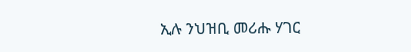ኢሉ ንህዝቢ መሪሑ ሃገር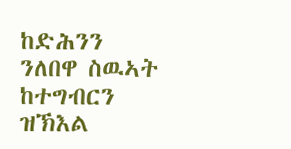ከድሕንን ንለበዋ ስዉኣት ከተግብርን ዝኽእል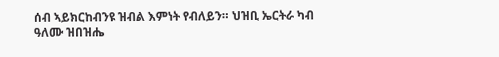ሰብ ኣይክርከብንዩ ዝብል እምነት የብለይን። ህዝቢ ኤርትራ ካብ ዓለሙ ዝበዝሔ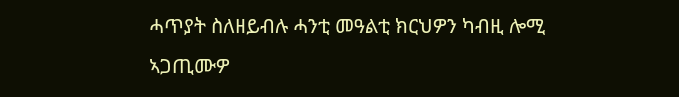ሓጥያት ስለዘይብሉ ሓንቲ መዓልቲ ክርህዎን ካብዚ ሎሚ ኣጋጢሙዎ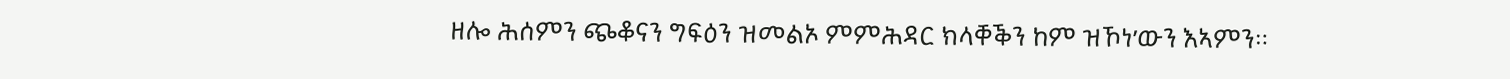ዘሎ ሕሰምን ጭቆናን ግፍዕን ዝመልኦ ምምሕዳር ክላቐቕን ከም ዝኾነ’ውን እኣምን።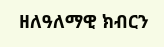ዘለዓለማዊ ክብርን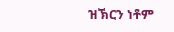ዝኽርን ነቶም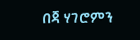በጃ ሃገሮምን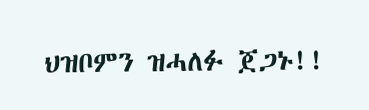ህዝቦምን ዝሓለፉ ጀጋኑ!!